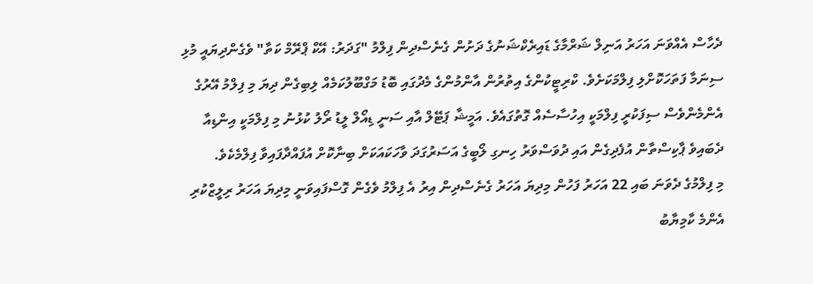ދެހާސް އެއްވަނަ އަހަރު އަނިލް ޝަރްމާގެ ޑައިރެކްޝަނުގެ ދަށުން ގެނެސްދިން ފިލްމު "ގަދަރު: އޭކް ޕްރޭމް ކަތާ" ވެގެންދިޔައީ މުޅި ސިނަމާ ފަތަހަކޮށްލި ފިލްމަކަށެވެ. ކްރިޓީކުންގެ އިތުރުން އާންމުންގެ މެދުގައި ބޮޑު މަގްބޫލުކަމެއް ލިބިގެން ދިޔަ މި ފިލްމު އޭރުގެ އެންމެންވެސް ސިފަކުރީ ފިލްމަކީ އިހުސާސެއް ގޮތުގައެވެ. އަމީޝާ ޕަޓޭލް އާއި ސަނީ ޑިއޯލް ލީޑު ރޯލު ކުޅުނު މި ފިލްމަކީ އިންޑިއާ ދެބައިވެ ޕާކިސްތާން އުފެދިގެން އައި ދުވަސްވަރު ހިނގި ލޯބީގެ އަސަރުގަދަ ވާހަކައަކަށް ބިނާކޮށް އުފައްދާފައިވާ ފިލްމެކެވެ.
މި ފިލްމުގެ ދެވަނަ ބައި 22 އަހަރު ފަހުން މިދިޔަ އަހަރު ގެނެސްދިން އިރު އެ ފިލްމު ވެގެން ގޮސްފައިވަނީ މިދިޔަ އަހަރު ރިލީޒްކުރި އެންމެ ކާމިޔާބު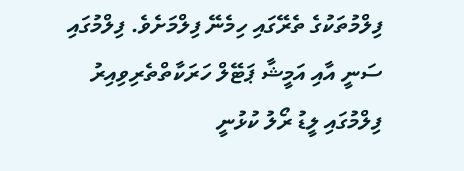ފިލްމުތަކުގެ ތެރޭގައި ހިމެނޭ ފިލްމަށެވެ. ފިލްމުގައި ސަނީ އާއި އަމީޝާ ޕަޓޭލް ހަރަކާތްތެރިވިއިރު ފިލްމުގައި ލީޑު ރޯލު ކުޅުނީ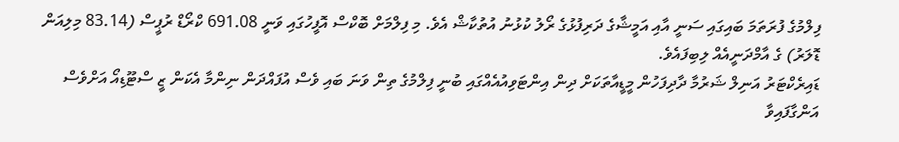ފިލްމުގެ ފުރަތަމަ ބައިގައި ސަނީ އާއި އަމީޝާގެ ދަރިފުޅުގެ ރޯލު ކުޅުނު އުތުކާޝް އެވެ. މި ފިލްމަށް ބޮކްސް އޮފީހުގައި ވަނީ 691.08 ކްރޯޑް ރުޕީސް (83.14 މިލިއަން ޑޮލަރު) ގެ އާމްދަނީއެއް ލިބިފައެވެ.
ޑައިރެކްޓަރު އަނިލް ޝަރުމާ ދާދިފަހުން މީޑީއާތަކަށް ދިން އިންޓަވިއުއެއްގައި ބުނީ ފިލްމުގެ ތިން ވަނަ ބައި ވެސް އުފައްދަން ނިންމާ އެކަން ޒީ ސްޓޫޑިއޯ އަށްވެސް އަންގާފައިވާ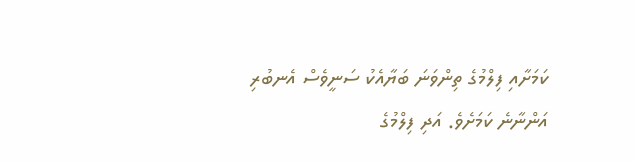ކަމަށާއި ފިލްމުގެ ތިންވަނަ ބަޔާއެކު ސަނީވެސް އެނބުރި އަންނާނެ ކަމަށެވެ. އަދި ފިލްމުގެ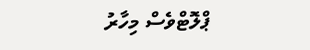ޕްލޮޓްވެސް މިހާރު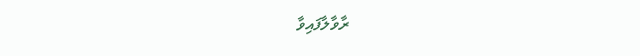ރާވާލާފައިވާ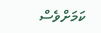ކަމަށްވެސް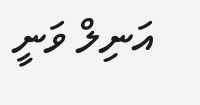އަނިލް ވަނީ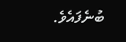ބުނެފައެވެ.